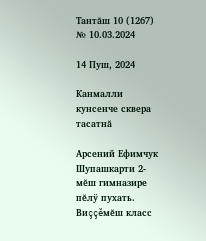Тантăш 10 (1267) № 10.03.2024

14 Пуш, 2024

Канмалли кунсенче сквера тасатнă

Арсений Ефимчук Шупашкарти 2-мĕш гимназире пĕлÿ пухать. Виççĕмĕш класс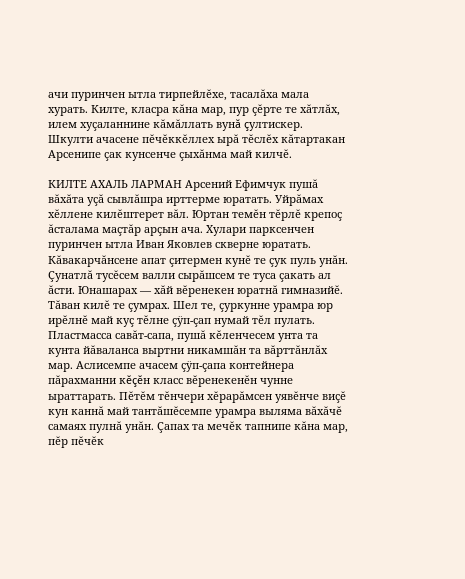ачи пуринчен ытла тирпейлĕхе, тасалăха мала хурать. Килте, класра кăна мар, пур çĕрте те хăтлăх, илем хуçаланнине кăмăллать вунă çултискер. Шкулти ачасене пĕчĕккĕллех ырă тĕслĕх кăтартакан Арсенипе çак кунсенче çыхăнма май килчĕ.

КИЛТЕ АХАЛЬ ЛАРМАН Арсений Ефимчук пушă вăхăта уçă сывлăшра ирттерме юратать. Уйрăмах хĕллене килĕштерет вăл. Юртан темĕн тĕрлĕ крепоç ăсталама маçтăр арçын ача. Хулари парксенчен пуринчен ытла Иван Яковлев скверне юратать. Кăвакарчăнсене апат çитермен кунĕ те çук пуль унăн. Çунатлă тусĕсем валли сырăшсем те туса çакать ал ăсти. Юнашарах — хăй вĕренекен юратнă гимназийĕ. Тăван килĕ те çумрах. Шел те, çуркунне урамра юр ирĕлнĕ май куç тĕлне çÿп-çап нумай тĕл пулать. Пластмасса савăт-сапа, пушă кĕленчесем унта та кунта йăваланса выртни никамшăн та вăрттăнлăх мар. Аслисемпе ачасем çÿп-çапа контейнера пăрахманни кĕçĕн класс вĕренекенĕн чунне ыраттарать. Пĕтĕм тĕнчери хĕрарăмсен уявĕнче виçĕ кун каннă май тантăшĕсемпе урамра выляма вăхăчĕ самаях пулнă унăн. Çапах та мечĕк тапнипе кăна мар, пĕр пĕчĕк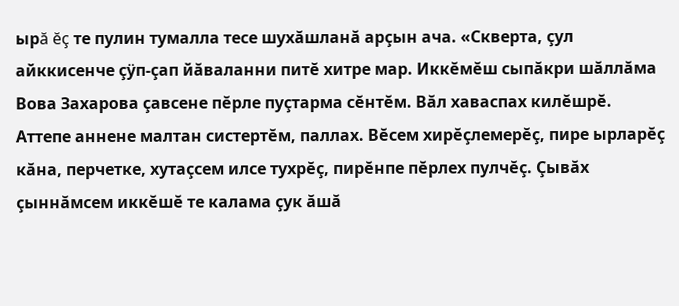ырă ĕç те пулин тумалла тесе шухăшланă арçын ача. «Скверта, çул айккисенче çÿп-çап йăваланни питĕ хитре мар. Иккĕмĕш сыпăкри шăллăма Вова Захарова çавсене пĕрле пуçтарма сĕнтĕм. Вăл хаваспах килĕшрĕ. Аттепе аннене малтан систертĕм, паллах. Вĕсем хирĕçлемерĕç, пире ырларĕç кăна, перчетке, хутаçсем илсе тухрĕç, пирĕнпе пĕрлех пулчĕç. Çывăх çыннăмсем иккĕшĕ те калама çук ăшă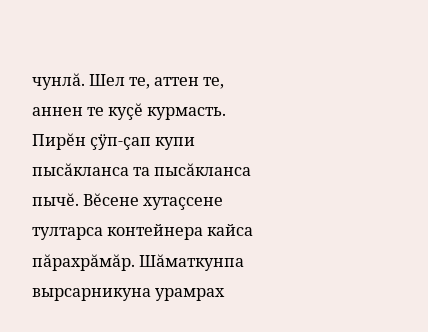чунлă. Шел те, аттен те, аннен те куçĕ курмасть. Пирĕн çÿп-çап купи пысăкланса та пысăкланса пычĕ. Вĕсене хутаçсене тултарса контейнера кайса пăрахрăмăр. Шăматкунпа вырсарникуна урамрах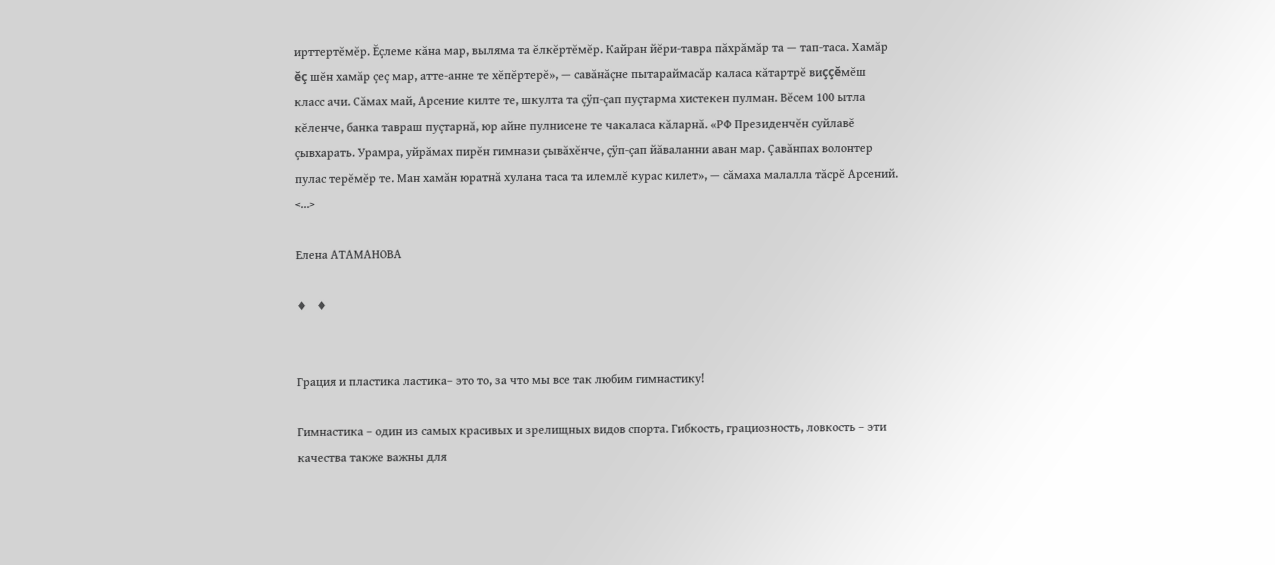ирттертĕмĕр. Ĕçлеме кăна мар, выляма та ĕлкĕртĕмĕр. Кайран йĕри-тавра пăхрăмăр та — тап-таса. Хамăр ĕç шĕн хамăр çеç мар, атте-анне те хĕпĕртерĕ», — савăнăçне пытараймасăр каласа кăтартрĕ виççĕмĕш класс ачи. Сăмах май, Арсение килте те, шкулта та çÿп-çап пуçтарма хистекен пулман. Вĕсем 100 ытла кĕленче, банка тавраш пуçтарнă, юр айне пулнисене те чакаласа кăларнă. «РФ Президенчĕн суйлавĕ çывхарать. Урамра, уйрăмах пирĕн гимнази çывăхĕнче, çÿп-çап йăваланни аван мар. Çавăнпах волонтер пулас терĕмĕр те. Ман хамăн юратнă хулана таса та илемлĕ курас килет», — сăмаха малалла тăсрĕ Арсений. <...>

Елена АТАМАНОВА

♦   ♦


Грация и пластика ластика– это то, за что мы все так любим гимнастику!

Гимнастика – один из самых красивых и зрелищных видов спорта. Гибкость, грациозность, ловкость – эти качества также важны для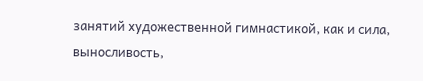занятий художественной гимнастикой, как и сила, выносливость,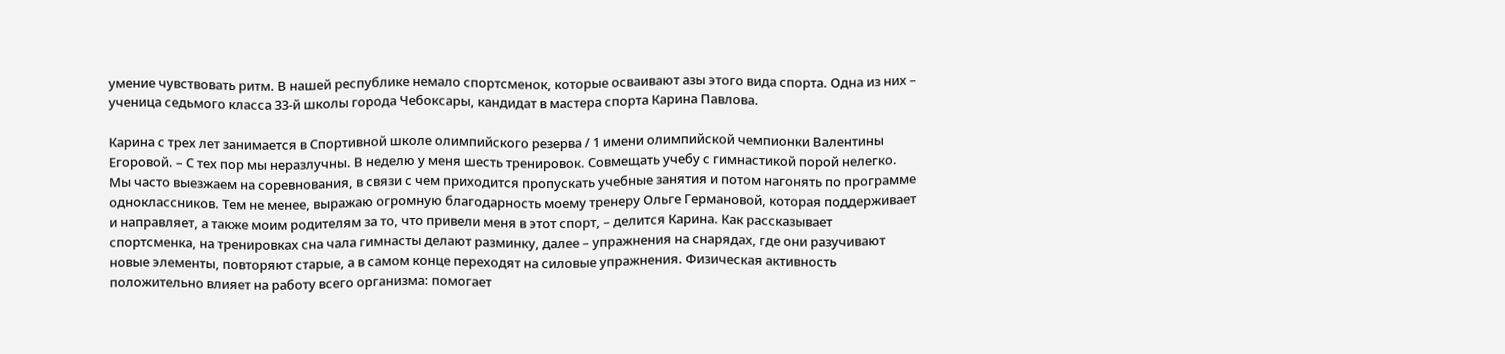умение чувствовать ритм. В нашей республике немало спортсменок, которые осваивают азы этого вида спорта. Одна из них – ученица седьмого класса 33-й школы города Чебоксары, кандидат в мастера спорта Карина Павлова.

Карина с трех лет занимается в Спортивной школе олимпийского резерва / 1 имени олимпийской чемпионки Валентины Егоровой. – С тех пор мы неразлучны. В неделю у меня шесть тренировок. Совмещать учебу с гимнастикой порой нелегко. Мы часто выезжаем на соревнования, в связи с чем приходится пропускать учебные занятия и потом нагонять по программе одноклассников. Тем не менее, выражаю огромную благодарность моему тренеру Ольге Германовой, которая поддерживает и направляет, а также моим родителям за то, что привели меня в этот спорт, – делится Карина. Как рассказывает спортсменка, на тренировках сна чала гимнасты делают разминку, далее – упражнения на снарядах, где они разучивают новые элементы, повторяют старые, а в самом конце переходят на силовые упражнения. Физическая активность положительно влияет на работу всего организма: помогает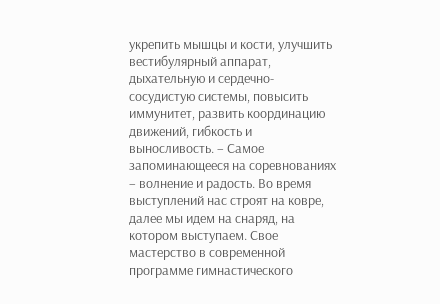укрепить мышцы и кости, улучшить вестибулярный аппарат, дыхательную и сердечно-сосудистую системы, повысить иммунитет, развить координацию движений, гибкость и выносливость. – Самое запоминающееся на соревнованиях – волнение и радость. Во время выступлений нас строят на ковре, далее мы идем на снаряд, на котором выступаем. Свое мастерство в современной программе гимнастического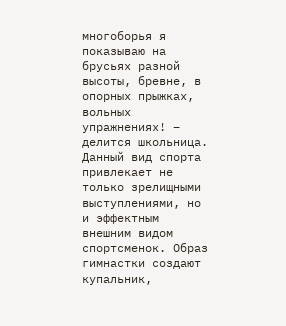многоборья я показываю на брусьях разной высоты, бревне, в опорных прыжках, вольных упражнениях! – делится школьница. Данный вид спорта привлекает не только зрелищными выступлениями, но и эффектным внешним видом спортсменок. Образ гимнастки создают купальник,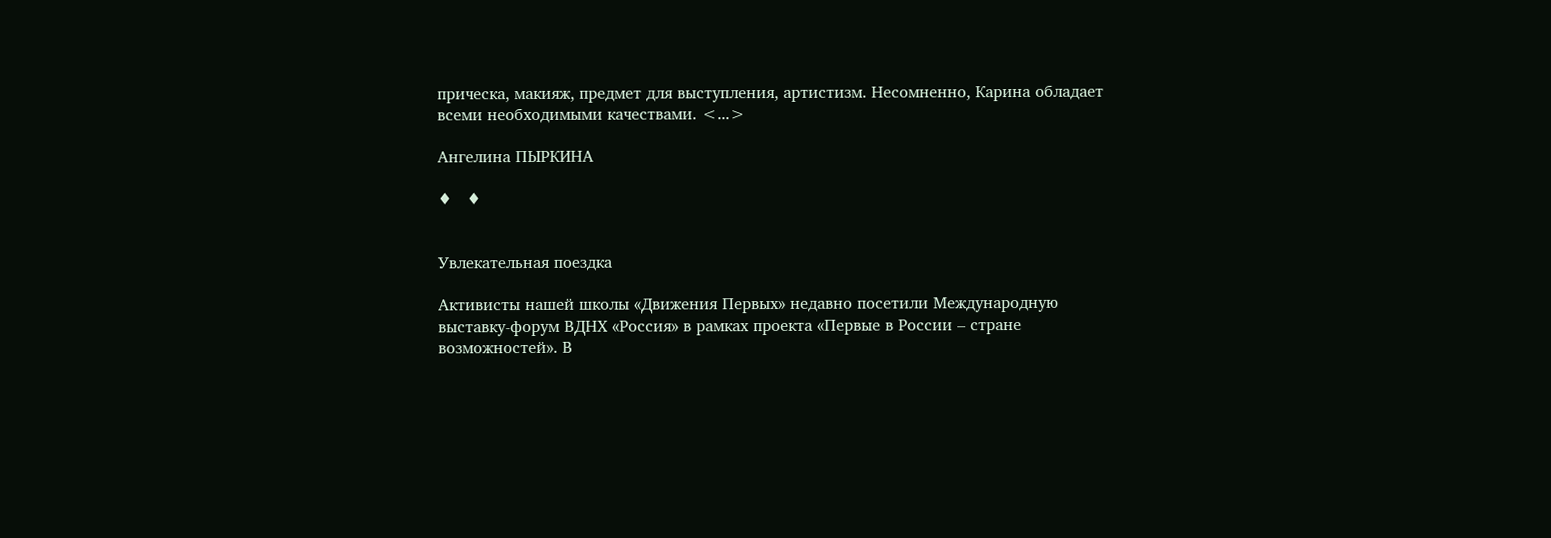прическа, макияж, предмет для выступления, артистизм. Несомненно, Карина обладает всеми необходимыми качествами. <...>

Ангелина ПЫРКИНА

♦   ♦


Увлекательная поездка

Активисты нашей школы «Движения Первых» недавно посетили Международную выставку-форум ВДНХ «Россия» в рамках проекта «Первые в России – стране возможностей». В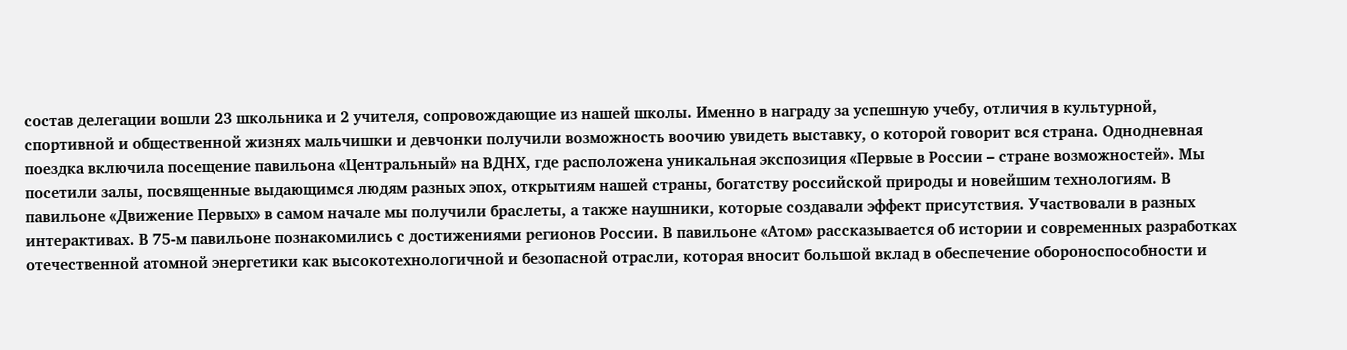состав делегации вошли 23 школьника и 2 учителя, сопровождающие из нашей школы. Именно в награду за успешную учебу, отличия в культурной, спортивной и общественной жизнях мальчишки и девчонки получили возможность воочию увидеть выставку, о которой говорит вся страна. Однодневная поездка включила посещение павильона «Центральный» на ВДНХ, где расположена уникальная экспозиция «Первые в России – стране возможностей». Мы посетили залы, посвященные выдающимся людям разных эпох, открытиям нашей страны, богатству российской природы и новейшим технологиям. В павильоне «Движение Первых» в самом начале мы получили браслеты, а также наушники, которые создавали эффект присутствия. Участвовали в разных интерактивах. В 75-м павильоне познакомились с достижениями регионов России. В павильоне «Атом» рассказывается об истории и современных разработках отечественной атомной энергетики как высокотехнологичной и безопасной отрасли, которая вносит большой вклад в обеспечение обороноспособности и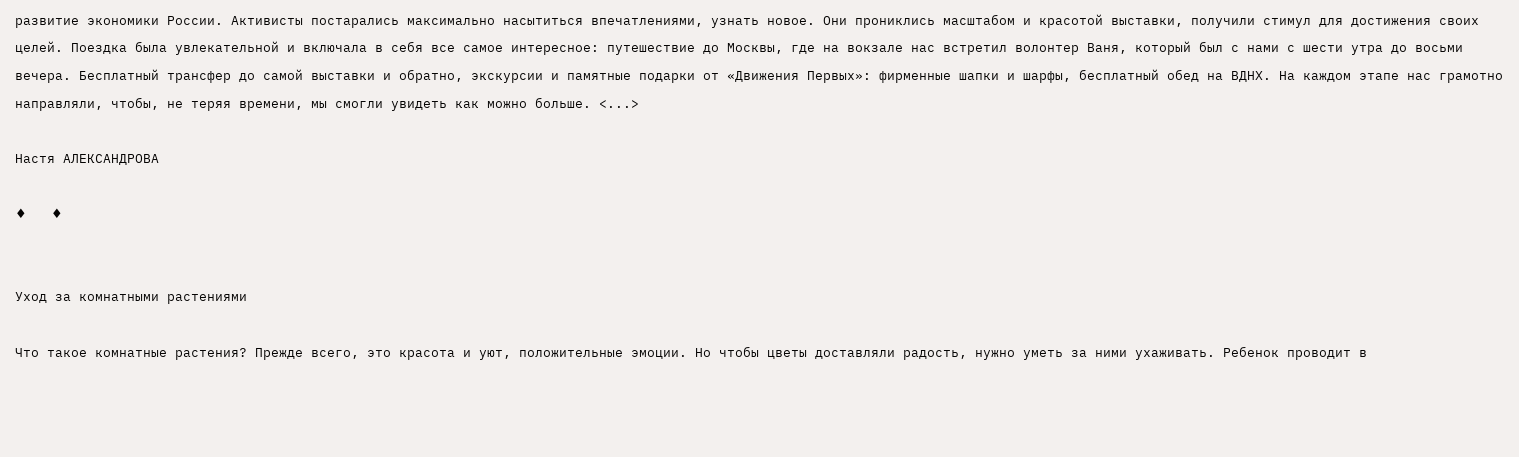развитие экономики России. Активисты постарались максимально насытиться впечатлениями, узнать новое. Они прониклись масштабом и красотой выставки, получили стимул для достижения своих целей. Поездка была увлекательной и включала в себя все самое интересное: путешествие до Москвы, где на вокзале нас встретил волонтер Ваня, который был с нами с шести утра до восьми вечера. Бесплатный трансфер до самой выставки и обратно, экскурсии и памятные подарки от «Движения Первых»: фирменные шапки и шарфы, бесплатный обед на ВДНХ. На каждом этапе нас грамотно направляли, чтобы, не теряя времени, мы смогли увидеть как можно больше. <...>

Настя АЛЕКСАНДРОВА

♦   ♦


Уход за комнатными растениями

Что такое комнатные растения? Прежде всего, это красота и уют, положительные эмоции. Но чтобы цветы доставляли радость, нужно уметь за ними ухаживать. Ребенок проводит в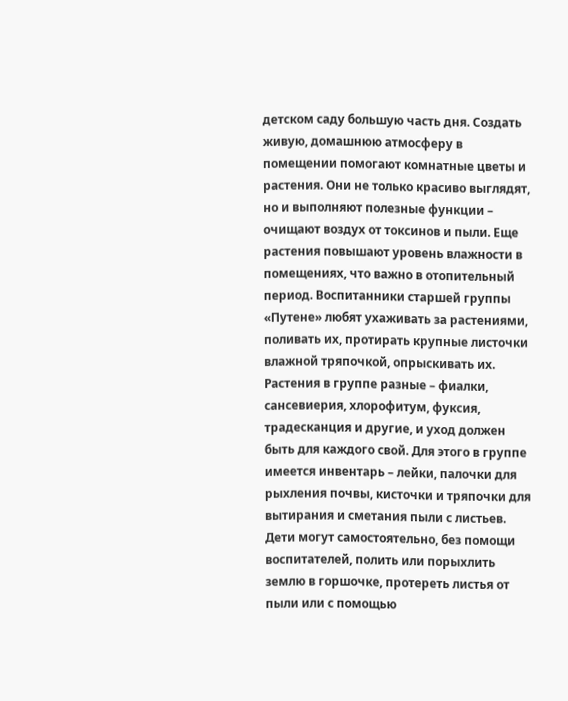детском саду большую часть дня. Создать живую, домашнюю атмосферу в помещении помогают комнатные цветы и растения. Они не только красиво выглядят, но и выполняют полезные функции – очищают воздух от токсинов и пыли. Еще растения повышают уровень влажности в помещениях, что важно в отопительный период. Воспитанники старшей группы «Путене» любят ухаживать за растениями, поливать их, протирать крупные листочки влажной тряпочкой, опрыскивать их. Растения в группе разные – фиалки, сансевиерия, хлорофитум, фуксия, традесканция и другие, и уход должен быть для каждого свой. Для этого в группе имеется инвентарь – лейки, палочки для рыхления почвы, кисточки и тряпочки для вытирания и сметания пыли с листьев. Дети могут самостоятельно, без помощи воспитателей, полить или порыхлить землю в горшочке, протереть листья от пыли или с помощью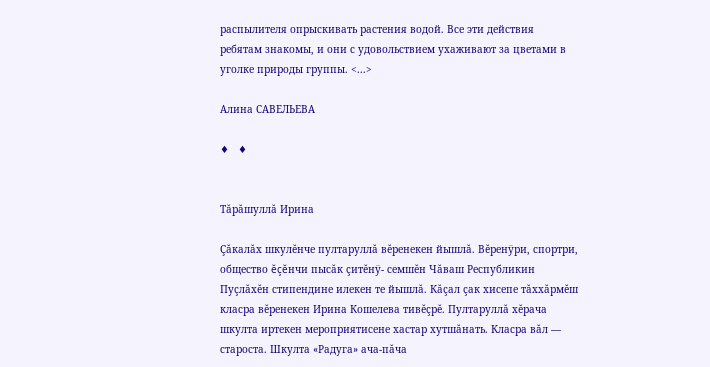распылителя опрыскивать растения водой. Все эти действия ребятам знакомы, и они с удовольствием ухаживают за цветами в уголке природы группы. <...>

Алина САВЕЛЬЕВА

♦   ♦


Тăрăшуллă Ирина

Çăкалăх шкулĕнче пултаруллă вĕренекен йышлă. Вĕренÿри, спортри, общество ĕçĕнчи пысăк çитĕнÿ- семшĕн Чăваш Республикин Пуçлăхĕн стипендине илекен те йышлă. Кăçал çак хисепе тăххăрмĕш класра вĕренекен Ирина Кошелева тивĕçрĕ. Пултаруллă хĕрача шкулта иртекен мероприятисене хастар хутшăнать. Класра вăл — староста. Шкулта «Радуга» ача-пăча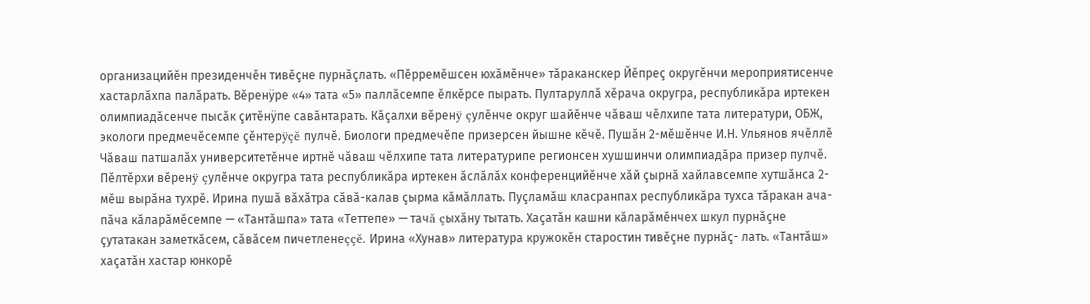организацийĕн президенчĕн тивĕçне пурнăçлать. «Пĕрремĕшсен юхăмĕнче» тăраканскер Йĕпреç округĕнчи мероприятисенче хастарлăхпа палăрать. Вĕренÿре «4» тата «5» паллăсемпе ĕлкĕрсе пырать. Пултаруллă хĕрача округра, республикăра иртекен олимпиадăсенче пысăк çитĕнÿпе савăнтарать. Кăçалхи вĕренÿ çулĕнче округ шайĕнче чăваш чĕлхипе тата литератури, ОБЖ, экологи предмечĕсемпе çĕнтерÿçĕ пулчĕ. Биологи предмечĕпе призерсен йышне кĕчĕ. Пушăн 2-мĕшĕнче И.Н. Ульянов ячĕллĕ Чăваш патшалăх университетĕнче иртнĕ чăваш чĕлхипе тата литературипе регионсен хушшинчи олимпиадăра призер пулчĕ. Пĕлтĕрхи вĕренÿ çулĕнче округра тата республикăра иртекен ăслăлăх конференцийĕнче хăй çырнă хайлавсемпе хутшăнса 2-мĕш вырăна тухрĕ. Ирина пушă вăхăтра сăвă-калав çырма кăмăллать. Пуçламăш класранпах республикăра тухса тăракан ача-пăча кăларăмĕсемпе — «Тантăшпа» тата «Теттепе» — тачă çыхăну тытать. Хаçатăн кашни кăларăмĕнчех шкул пурнăçне çутатакан заметкăсем, сăвăсем пичетленеççĕ. Ирина «Хунав» литература кружокĕн старостин тивĕçне пурнăç- лать. «Тантăш» хаçатăн хастар юнкорĕ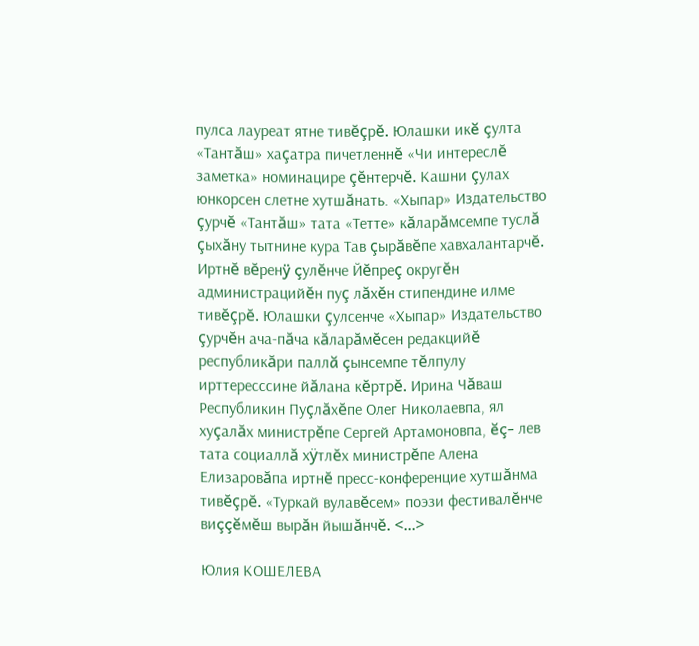пулса лауреат ятне тивĕçрĕ. Юлашки икĕ çулта «Тантăш» хаçатра пичетленнĕ «Чи интереслĕ заметка» номинацире çĕнтерчĕ. Кашни çулах юнкорсен слетне хутшăнать. «Хыпар» Издательство çурчĕ «Тантăш» тата «Тетте» кăларăмсемпе туслă çыхăну тытнине кура Тав çырăвĕпе хавхалантарчĕ. Иртнĕ вĕренÿ çулĕнче Йĕпреç округĕн администрацийĕн пуç лăхĕн стипендине илме тивĕçрĕ. Юлашки çулсенче «Хыпар» Издательство çурчĕн ача-пăча кăларăмĕсен редакцийĕ республикăри паллă çынсемпе тĕлпулу ирттересссине йăлана кĕртрĕ. Ирина Чăваш Республикин Пуçлăхĕпе Олег Николаевпа, ял хуçалăх министрĕпе Сергей Артамоновпа, ĕç- лев тата социаллă хÿтлĕх министрĕпе Алена Елизаровăпа иртнĕ пресс-конференцие хутшăнма тивĕçрĕ. «Туркай вулавĕсем» поэзи фестивалĕнче виççĕмĕш вырăн йышăнчĕ. <...>

Юлия КОШЕЛЕВА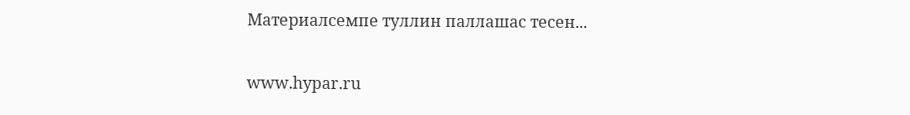Материалсемпе туллин паллашас тесен...

www.hypar.ru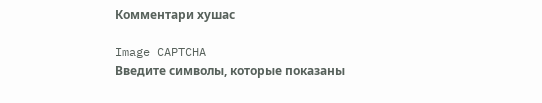Комментари хушас

Image CAPTCHA
Введите символы, которые показаны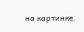на картинке.